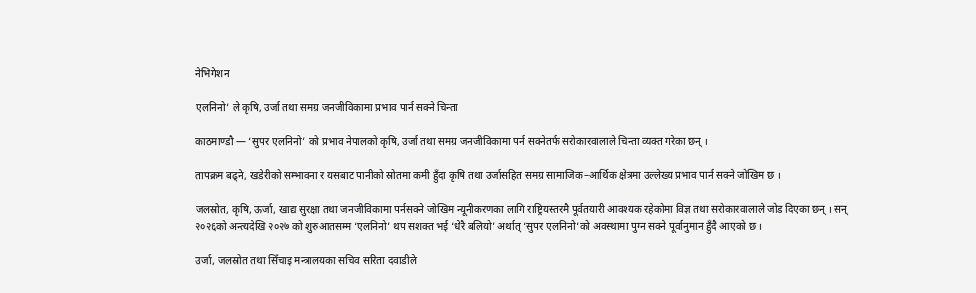नेभिगेशन

एलनिनो’ ले कृषि, उर्जा तथा समग्र जनजीविकामा प्रभाव पार्न सक्ने चिन्ता

काठमाण्डौ — ‘सुपर एलनिनो’ को प्रभाव नेपालको कृषि, उर्जा तथा समग्र जनजीविकामा पर्न सक्नेतर्फ सरोकारवालाले चिन्ता व्यक्त गरेका छन् ।

तापक्रम बढ्ने, खडेरीको सम्भावना र यसबाट पानीको स्रोतमा कमी हुँदा कृषि तथा उर्जासहित समग्र सामाजिक–आर्थिक क्षेत्रमा उल्लेख्य प्रभाव पार्न सक्ने जोखिम छ ।

जलस्रोत, कृषि, ऊर्जा, खाद्य सुरक्षा तथा जनजीविकामा पर्नसक्ने जोखिम न्यूनीकरणका लागि राष्ट्रियस्तरमै पूर्वतयारी आवश्यक रहेकोमा विज्ञ तथा सरोकारवालाले जोड दिएका छन् । सन् २०२६को अन्त्यदेखि २०२७ को शुरुआतसम्म ‘एलनिनो’ थप सशक्त भई ‘धेरै बलियो’ अर्थात् ‘सुपर एलनिनो‘को अवस्थामा पुग्न सक्ने पूर्वानुमान हुँदै आएको छ ।

उर्जा, जलस्रोत तथा सिँचाइ मन्त्रालयका सचिव सरिता दवाडीले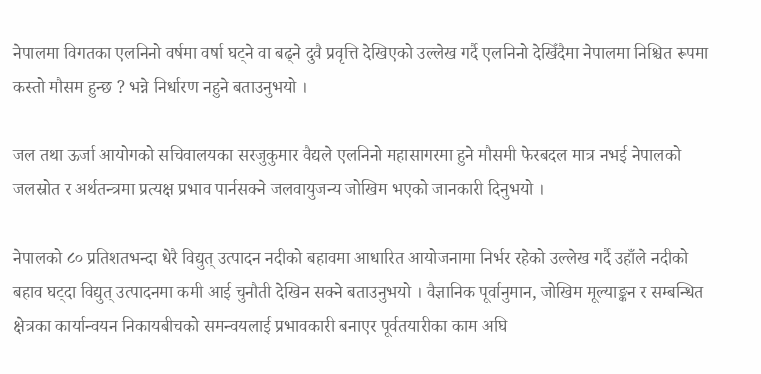नेपालमा विगतका एलनिनो वर्षमा वर्षा घट्ने वा बढ्ने दुवै प्रवृत्ति देखिएको उल्लेख गर्दै एलनिनो देखिँदैमा नेपालमा निश्चित रूपमा कस्तो मौसम हुन्छ ? भन्ने निर्धारण नहुने बताउनुभयो ।

जल तथा ऊर्जा आयोगको सचिवालयका सरजुकुमार वैद्यले एलनिनो महासागरमा हुने मौसमी फेरबदल मात्र नभई नेपालको जलस्रोत र अर्थतन्त्रमा प्रत्यक्ष प्रभाव पार्नसक्ने जलवायुजन्य जोखिम भएको जानकारी दिनुभयो ।

नेपालको ८० प्रतिशतभन्दा धेरै विद्युत् उत्पादन नदीको बहावमा आधारित आयोजनामा निर्भर रहेको उल्लेख गर्दै उहाँले नदीको बहाव घट्दा विद्युत् उत्पादनमा कमी आई चुनौती देखिन सक्ने बताउनुभयो । वैज्ञानिक पूर्वानुमान, जोखिम मूल्याङ्कन र सम्बन्धित क्षेत्रका कार्यान्वयन निकायबीचको समन्वयलाई प्रभावकारी बनाएर पूर्वतयारीका काम अघि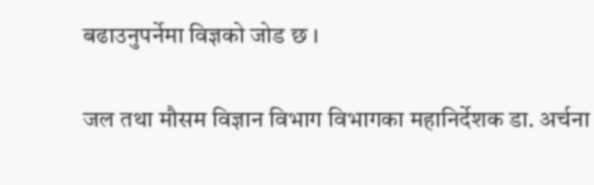बढाउनुपर्नेमा विज्ञको जोड छ ।

जल तथा मौसम विज्ञान विभाग विभागका महानिर्देशक डा. अर्चना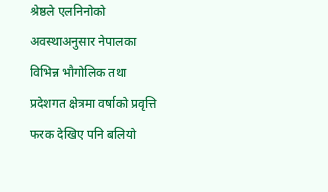श्रेष्ठले एलनिनोको अवस्थाअनुसार नेपालका विभिन्न भौगोलिक तथा प्रदेशगत क्षेत्रमा वर्षाको प्रवृत्ति फरक देखिए पनि बलियो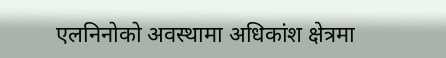एलनिनोको अवस्थामा अधिकांश क्षेत्रमा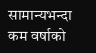सामान्यभन्दा कम वर्षाको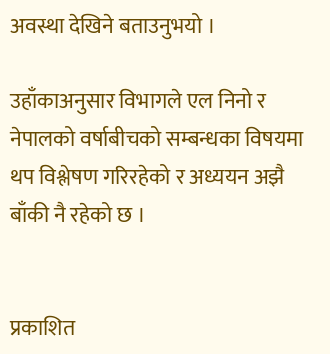अवस्था देखिने बताउनुभयो ।

उहाँकाअनुसार विभागले एल निनो र नेपालको वर्षाबीचको सम्बन्धका विषयमा थप विश्लेषण गरिरहेको र अध्ययन अझै बाँकी नै रहेको छ ।


प्रकाशित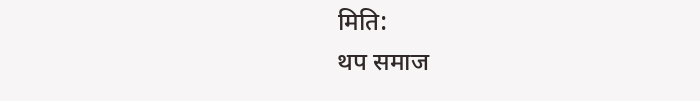मिति:
थप समाज